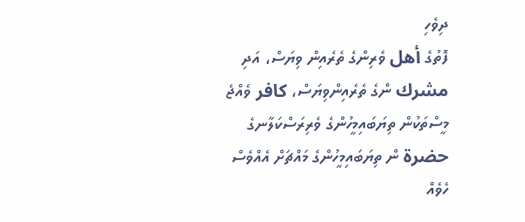ދިވެހި
ފޮތުގެ أهل ވެރިންގެ ތެރެއިން ވިޔަސް، އަދި مشرك ންގެ ތެރެއިންވިޔަސް، كافر ވެއްޖެ މީސްތަކުން ތިޔަބައިމީހުންގެ ވެރިރަސްކަލާނގެ حضرة ން ތިޔަބައިމީހުންގެ މައްޗަށް އެއްވެސް ހެވެއް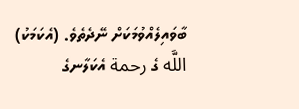ބާވައިލެއްވުމަކަށް ނޭދެތެވެ. (އެކަމަކު) اللَّه ގެ رحمة އެކަލާނގެ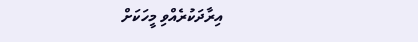އިރާދަކުރެއްވި މީހަކަށް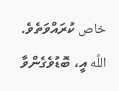خاص ކުރައްވަތެވެ. اللَّه އީ، ބޮޑުވެގެންވާ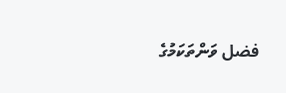فضل ވަންތަކަމުގެ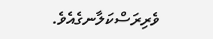ވެރިރަސްކަލާނގެއެވެ.